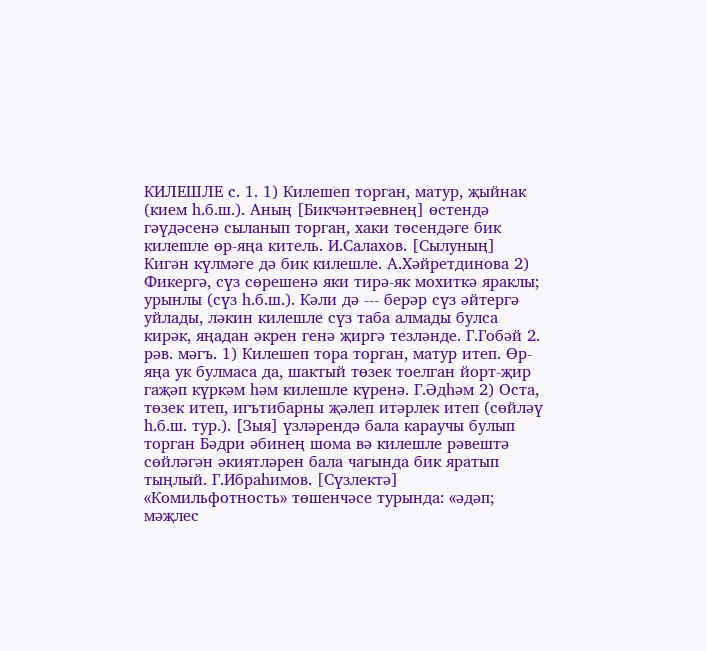КИЛЕШЛЕ с. 1. 1) Килешеп торган, матур, җыйнак (кием һ.б.ш.). Аның [Бикчәнтәевнең] өстендә гәүдәсенә сыланып торган, хаки төсендәге бик килешле өр-яңа китель. И.Салахов. [Сылуның] Кигән күлмәге дә бик килешле. А.Хәйретдинова 2) Фикергә, сүз сөрешенә яки тирә-як мохиткә яраклы; урынлы (сүз һ.б.ш.). Кәли дә --- берәр сүз әйтергә уйлады, ләкин килешле сүз таба алмады булса кирәк, яңадан әкрен генә җиргә тезләнде. Г.Гобәй 2. рәв. мәгъ. 1) Килешеп тора торган, матур итеп. Өр-яңа ук булмаса да, шактый төзек тоелган йорт-җир гаҗәп күркәм һәм килешле күренә. Г.Әдһәм 2) Оста, төзек итеп, игътибарны җәлеп итәрлек итеп (сөйләү һ.б.ш. тур.). [Зыя] үзләрендә бала караучы булып торган Бәдри әбинең шома вә килешле рәвештә сөйләгән әкиятләрен бала чагында бик яратып тыңлый. Г.Ибраһимов. [Сүзлектә] «Комильфотность» төшенчәсе турында: «әдәп; мәҗлес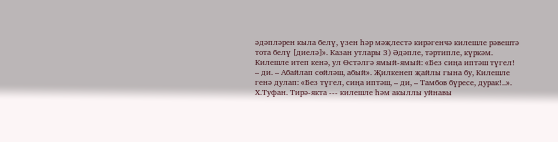әдәпләрен кыла белү, үзен һәр мәҗлестә кирәгенчә килешле рәвештә тота белү [диелә]». Казан утлары 3) Әдәпле, тәртипле, күркәм. Килешле итеп кенә, ул Өстәлгә ямый-ямый: «Без сиңа иптәш түгел! – ди. – Абайлап сөйләш, абый». Җилкенеп җайлы гына бу, Килешле генә дулап: «Без түгел, сиңа иптәш, – ди, – Тамбов бүресе, дурак!..». Х.Туфан. Тирә-якта --- килешле һәм акыллы уйнавы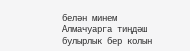белән минем Алмачуарга тиңдәш булырлык бер колын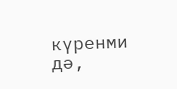күренми дә,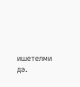ишетелми дә.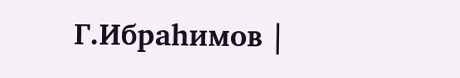Г.Ибраһимов |